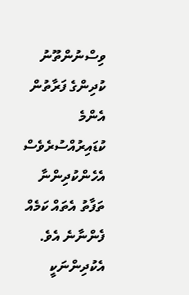ވިސްނުންތޫނު ކުދިންގެ ފަރާތުން އެންމެ ކުޑައިރުއްސުރެވެސް އެހެންކުދިންނާ ތަފާތު އެތައް ކަމެއް ފެންނާނެ އެވެ. އެކުދިންނަކީ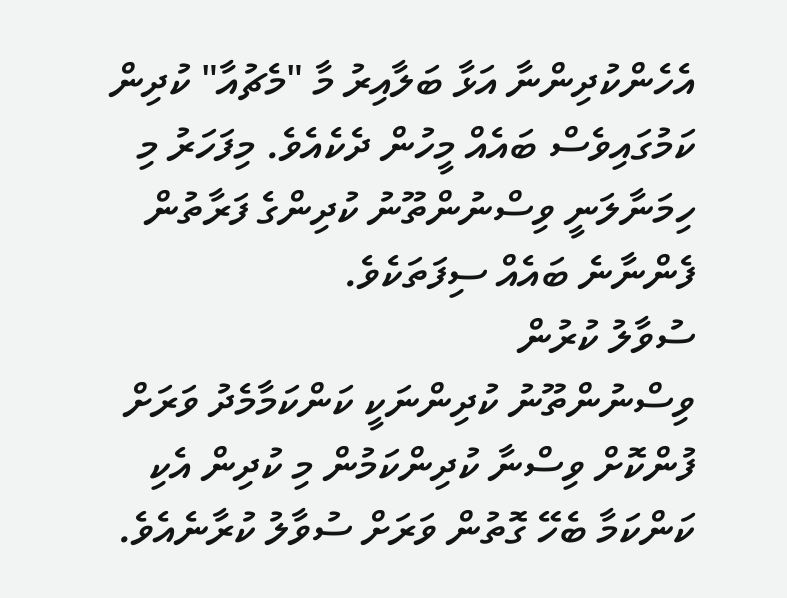އެހެންކުދިންނާ އަޅާ ބަލާއިރު މާ "މެޗުއާ" ކުދިން ކަމުގައިވެސް ބައެއް މީހުން ދެކެއެވެ. މިފަހަރު މި ހިމަނާލަނީ ވިސްނުންތޫނު ކުދިންގެ ފަރާތުން ފެންނާނެ ބައެއް ސިފަތަކެވެ.
ސުވާލު ކުރުން
ވިސްނުންތޫނު ކުދިންނަކީ ކަންކަމާމެދު ވަރަށް ފުންކޮށް ވިސްނާ ކުދިންކަމުން މި ކުދިން އެކި ކަންކަމާ ބެހޭ ގޮތުން ވަރަށް ސުވާލު ކުރާނެއެވެ.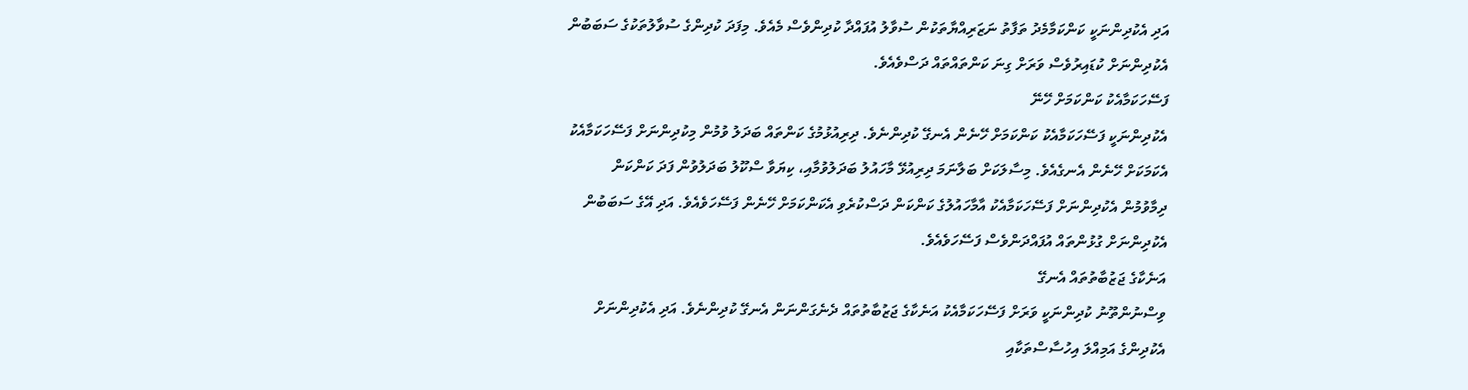އަދި އެކުދިންނަކީ ކަންކަމާމެދު ތަފާތު ނަޒަރިއްޔާތަކުން ސުވާލު އުފައްދާ ކުދިންވެސް މެއެވެ. މިފަދަ ކުދިންގެ ސުވާލުތަކުގެ ސަބަބުން އެކުދިންނަށް ކުޑައިރުވެސް ވަރަށް ގިނަ ކަންތައްތައް ދަސްވެއެވެ.
ފަސޭހަކަމާއެކު ކަންކަމަށް ހޭނޭ
އެކުދިންނަކީ ފަސޭހަކަމާއެކު ކަންކަމަށް ހޭނެން އެނގޭ ކުދިންނެވެ. ދިރިއުޅުމުގެ ކަންތައް ބަދަލު ވުމުން މިކުދިންނަށް ފަސޭހަކަމާއެކު އެކަމަކަށް ހޭނެން އެނގެއެވެ. މިސާލަކަށް ބަލާނަމަ ދިރިއުޅޭ މާހައުލު ބަދަލުވުމާއި، ކިޔަވާ ސްކޫލު ބަދަލުވުން ފަދަ ކަންކަން ދިމާވުމުން އެކުދިންނަށް ފަސޭހަކަމާއެކު އާމާހައުލުގެ ކަންކަން ދަސްކުރެވި އެކަންކަމަށް ހޭނެން ފަސޭހަވެއެވެ. އަދި އޭގެ ސަބަބުން އެކުދިންނަށް ގުޅުންތައް އުފައްދަންވެސް ފަސޭހަވެއެވެ.
އަނެކާގެ ޖަޒުބާތުތައް އެނގޭ
ވިސްނުންތޫނު ކުދިންނަކީ ވަރަށް ފަސޭހަކަމާއެކު އަނެކާގެ ޖަޒުބާތުތައް ދެނެގަންނަން އެނގޭ ކުދިންނެވެ. އަދި އެކުދިންނަށް އެކުދިންގެ އަމިއްލަ އިހުސާސްތަކާއި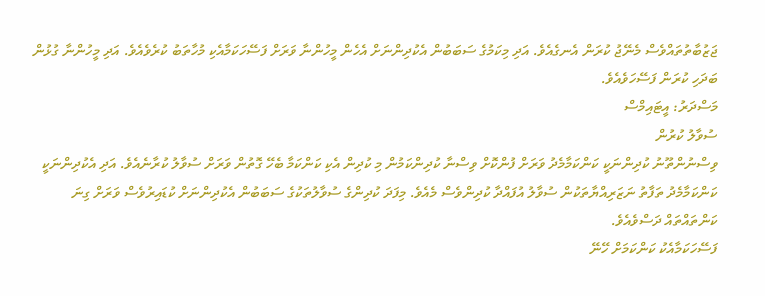ޖަޒުބާތުތައްވެސް މެނޭޖު ކުރަން އެނގެއެވެ. އަދި މިކަމުގެ ސަބަބުން އެކުދިންނަށް އެހެން މީހުންނާ ވަރަށް ފަސޭހަކަމާއެކި މުހާތަބު ކުރެވެއެވެ. އަދި މީހުންނާ ގުޅުން ބަދަހި ކުރަން ފަސޭހަވެއެވެ.
މަސްދަރު: އީޓައިމްސް
ސުވާލު ކުރުން
ވިސްނުންތޫނު ކުދިންނަކީ ކަންކަމާމެދު ވަރަށް ފުންކޮށް ވިސްނާ ކުދިންކަމުން މި ކުދިން އެކި ކަންކަމާ ބެހޭ ގޮތުން ވަރަށް ސުވާލު ކުރާނެއެވެ. އަދި އެކުދިންނަކީ ކަންކަމާމެދު ތަފާތު ނަޒަރިއްޔާތަކުން ސުވާލު އުފައްދާ ކުދިންވެސް މެއެވެ. މިފަދަ ކުދިންގެ ސުވާލުތަކުގެ ސަބަބުން އެކުދިންނަށް ކުޑައިރުވެސް ވަރަށް ގިނަ ކަންތައްތައް ދަސްވެއެވެ.
ފަސޭހަކަމާއެކު ކަންކަމަށް ހޭނޭ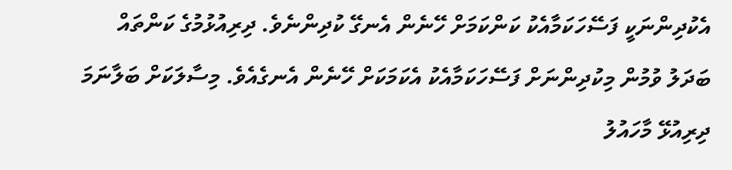އެކުދިންނަކީ ފަސޭހަކަމާއެކު ކަންކަމަށް ހޭނެން އެނގޭ ކުދިންނެވެ. ދިރިއުޅުމުގެ ކަންތައް ބަދަލު ވުމުން މިކުދިންނަށް ފަސޭހަކަމާއެކު އެކަމަކަށް ހޭނެން އެނގެއެވެ. މިސާލަކަށް ބަލާނަމަ ދިރިއުޅޭ މާހައުލު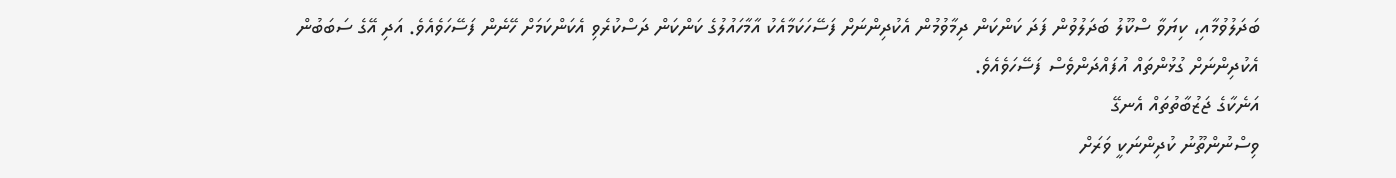ބަދަލުވުމާއި، ކިޔަވާ ސްކޫލު ބަދަލުވުން ފަދަ ކަންކަން ދިމާވުމުން އެކުދިންނަށް ފަސޭހަކަމާއެކު އާމާހައުލުގެ ކަންކަން ދަސްކުރެވި އެކަންކަމަށް ހޭނެން ފަސޭހަވެއެވެ. އަދި އޭގެ ސަބަބުން އެކުދިންނަށް ގުޅުންތައް އުފައްދަންވެސް ފަސޭހަވެއެވެ.
އަނެކާގެ ޖަޒުބާތުތައް އެނގޭ
ވިސްނުންތޫނު ކުދިންނަކީ ވަރަށް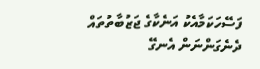ފަސޭހަކަމާއެކު އަނެކާގެ ޖަޒުބާތުތައް ދެނެގަންނަން އެނގޭ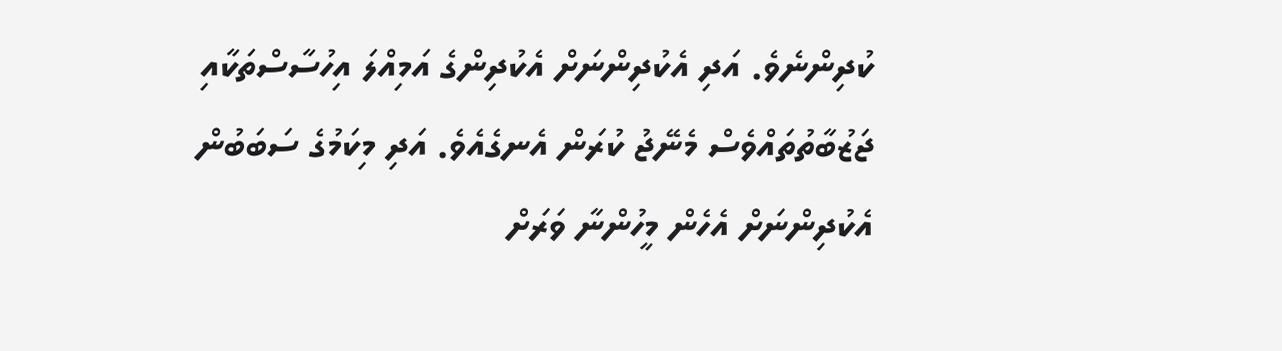ކުދިންނެވެ. އަދި އެކުދިންނަށް އެކުދިންގެ އަމިއްލަ އިހުސާސްތަކާއި ޖަޒުބާތުތައްވެސް މެނޭޖު ކުރަން އެނގެއެވެ. އަދި މިކަމުގެ ސަބަބުން އެކުދިންނަށް އެހެން މީހުންނާ ވަރަށް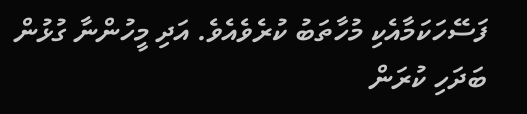ފަސޭހަކަމާއެކި މުހާތަބު ކުރެވެއެވެ. އަދި މީހުންނާ ގުޅުން ބަދަހި ކުރަން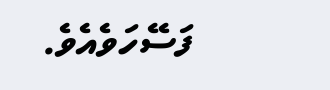ފަސޭހަވެއެވެ.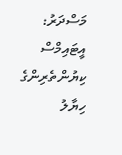މަސްދަރު: އީޓައިމްސް
ކިޔުންތެރިންގެ ހިޔާލު